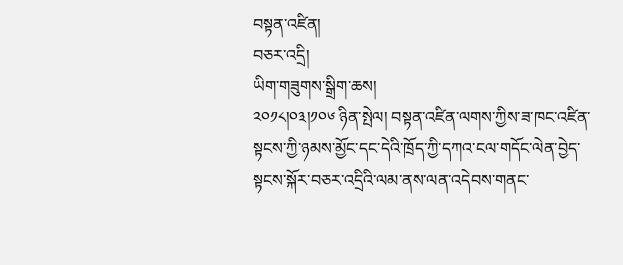བསྟན་འཛིན།
བཅར་འདྲི།
ཡིག་གཟུགས་སྒྲིག་ཆས།
༢༠༡༨།༠༣།༡༠༦ ཉིན་སྤེལ། བསྟན་འཛིན་ལགས་ཀྱིས་ཟ་ཁང་འཛིན་སྟངས་ཀྱི་ཉམས་མྱོང་དང་དེའི་ཁྲོད་ཀྱི་དཀའ་ངལ་གདོང་ལེན་བྱེད་སྟངས་སྐོར་བཅར་འདྲིའི་ལམ་ནས་ལན་འདེབས་གནང་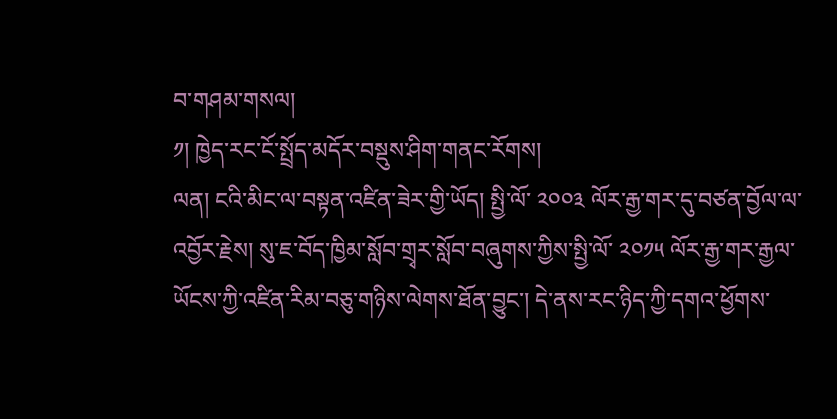བ་གཤམ་གསལ།
༡། ཁྱེད་རང་ངོ་སྤྲོད་མདོར་བསྡུས་ཤིག་གནང་རོགས།
ལན། ངའི་མིང་ལ་བསྟན་འཛིན་ཟེར་གྱི་ཡོད། སྤྱི་ལོ་ ༢༠༠༣ ལོར་རྒྱ་གར་དུ་བཙན་བྱོལ་ལ་འབྱོར་རྗེས། སུ་ཇ་བོད་ཁྱིམ་སློབ་གྲྭར་སློབ་བཞུགས་ཀྱིས་སྤྱི་ལོ་ ༢༠༡༥ ལོར་རྒྱ་གར་རྒྱལ་ཡོངས་ཀྱི་འཛིན་རིམ་བཅུ་གཉིས་ལེགས་ཐོན་བྱུང་། དེ་ནས་རང་ཉིད་ཀྱི་དགའ་ཕྱོགས་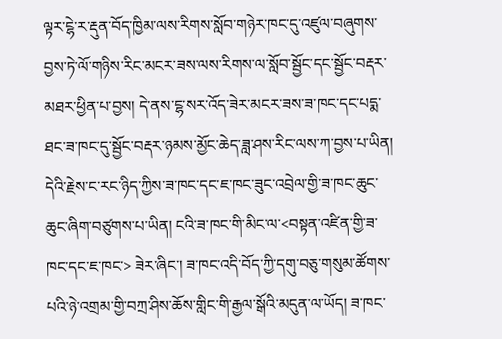ལྟར་ངྷེ་ར་རྡུན་བོད་ཁྱིམ་ལས་རིགས་སློབ་གཉེར་ཁང་དུ་འཛུལ་བཞུགས་བྱས་ཏེ་ལོ་གཉིས་རིང་མངར་ཟས་ལས་རིགས་ལ་སློབ་སྦྱོང་དང་སྦྱོང་བརྡར་མཐར་ཕྱིན་པ་བྱས། དེ་ནས་ངྷ་སར་འོད་ཟེར་མངར་ཟས་ཟ་ཁང་དང་པདྨ་ཐང་ཟ་ཁང་དུ་སྦྱོང་བརྡར་ཉམས་མྱོང་ཆེད་ཟླ་ཤས་རིང་ལས་ཀ་བྱས་པ་ཡིན། དེའི་རྗེས་ང་རང་ཉིད་ཀྱིས་ཟ་ཁང་དང་ཇ་ཁང་ཟུང་འབྲེལ་གྱི་ཟ་ཁང་ཆུང་ཆུང་ཞིག་བཙུགས་པ་ཡིན། ངའི་ཟ་ཁང་གི་མིང་ལ་<བསྟན་འཛིན་གྱི་ཟ་ཁང་དང་ཇ་ཁང་> ཟེར་ཞིང་། ཟ་ཁང་འདི་བོད་ཀྱི་དགུ་བཅུ་གསུམ་ཚོགས་པའི་ཉེ་འགྲམ་གྱི་བཀྲ་ཤིས་ཆོས་གླིང་གི་རྒྱལ་སྒོའི་མདུན་ལ་ཡོད། ཟ་ཁང་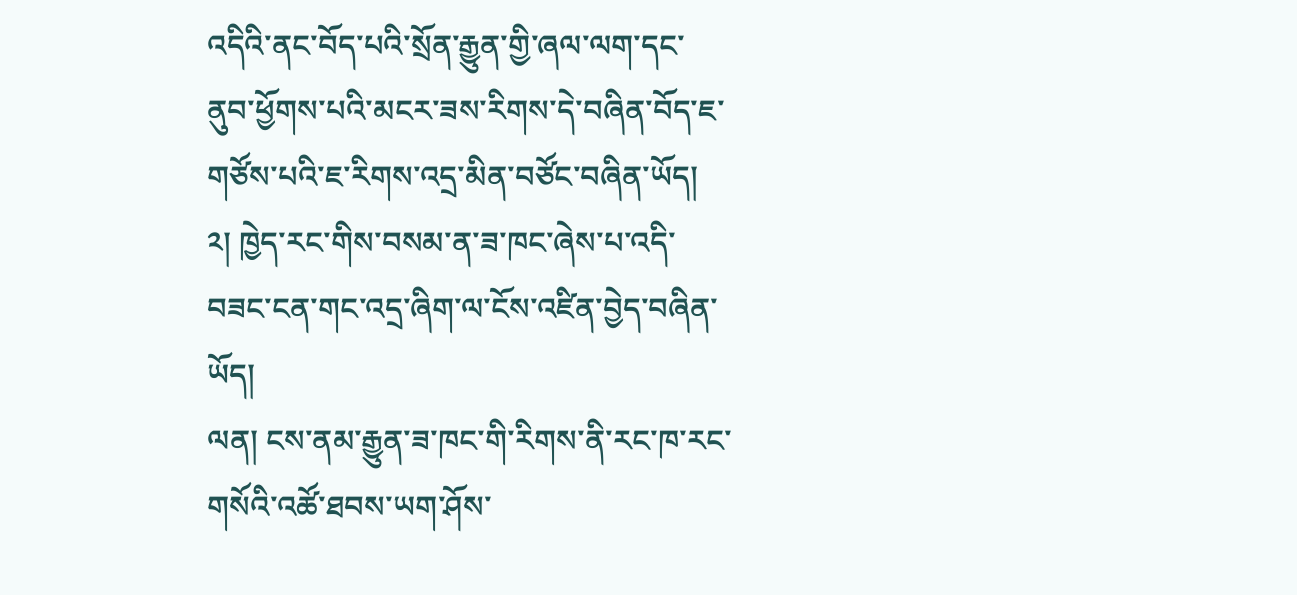འདིའི་ནང་བོད་པའི་སྲོན་རྒྱུན་གྱི་ཞལ་ལག་དང་ནུབ་ཕྱོགས་པའི་མངར་ཟས་རིགས་དེ་བཞིན་བོད་ཇ་གཙོས་པའི་ཇ་རིགས་འདྲ་མིན་བཙོང་བཞིན་ཡོད།
༢། ཁྱེད་རང་གིས་བསམ་ན་ཟ་ཁང་ཞེས་པ་འདི་བཟང་ངན་གང་འདྲ་ཞིག་ལ་ངོས་འཛིན་བྱེད་བཞིན་ཡོད།
ལན། ངས་ནམ་རྒྱུན་ཟ་ཁང་གི་རིགས་ནི་རང་ཁ་རང་གསོའི་འཚོ་ཐབས་ཡག་ཤོས་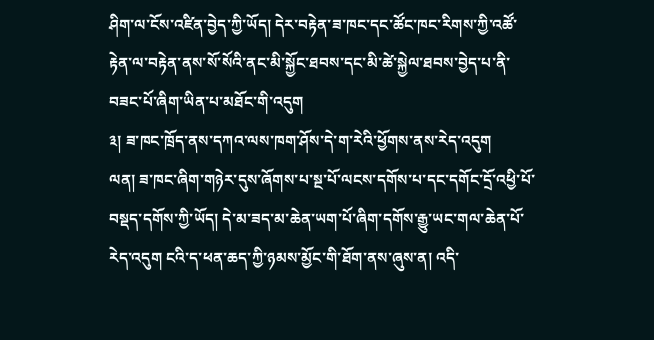ཤིག་ལ་ངོས་འཛིན་བྱེད་ཀྱི་ཡོད། དེར་བརྟེན་ཟ་ཁང་དང་ཚོང་ཁང་རིགས་ཀྱི་འཚོ་རྟེན་ལ་བརྟེན་ནས་སོ་སོའི་ནང་མི་སྐྱོང་ཐབས་དང་མི་ཚེ་སྐྱེལ་ཐབས་བྱེད་པ་ནི་བཟང་པོ་ཞིག་ཡིན་པ་མཐོང་གི་འདུག
༣། ཟ་ཁང་ཁྲོད་ནས་དཀའ་ལས་ཁག་ཤོས་དེ་ག་རེའི་ཕྱོགས་ནས་རེད་འདུག
ལན། ཟ་ཁང་ཞིག་གཉེར་དུས་ཞོགས་པ་སྔ་པོ་ལངས་དགོས་པ་དང་དགོང་དྲོ་འཕྱི་པོ་བསྡད་དགོས་ཀྱི་ཡོད། དེ་མ་ཟད་མ་ཆེན་ཡག་པོ་ཞིག་དགོས་རྒྱུ་ཡང་གལ་ཆེན་པོ་རེད་འདུག ངའི་ད་ཕན་ཆད་ཀྱི་ཉམས་མྱོང་གི་ཐོག་ནས་ཞུས་ན། འདི་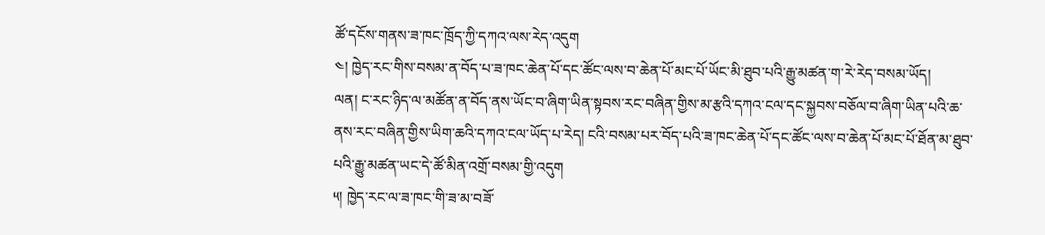ཚོ་དངོས་གནས་ཟ་ཁང་ཁྲོད་ཀྱི་དཀའ་ལས་རེད་འདུག
༤། ཁྱེད་རང་གིས་བསམ་ན་བོད་པ་ཟ་ཁང་ཆེན་པོ་དང་ཚོང་ལས་བ་ཆེན་པོ་མང་པོ་ཡོང་མི་ཐུབ་པའི་རྒྱུ་མཚན་ག་རེ་རེད་བསམ་ཡོད།
ལན། ང་རང་ཉིད་ལ་མཚོན་ན་བོད་ནས་ཡོང་བ་ཞིག་ཡིན་སྟབས་རང་བཞིན་གྱིས་མ་རྩའི་དཀའ་ངལ་དང་སྐྱབས་བཅོལ་བ་ཞིག་ཡིན་པའི་ཆ་ནས་རང་བཞིན་གྱིས་ཡིག་ཆའི་དཀའ་ངལ་ཡོད་པ་རེད། ངའི་བསམ་པར་བོད་པའི་ཟ་ཁང་ཆེན་པོ་དང་ཚོང་ལས་བ་ཆེན་པོ་མང་པོ་ཐོན་མ་ཐུབ་པའི་རྒྱུ་མཚན་ཡང་དེ་ཚོ་མིན་འགྲོ་བསམ་གྱི་འདུག
༥། ཁྱེད་རང་ལ་ཟ་ཁང་གི་ཟ་མ་བཟོ་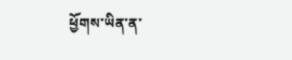ཕྱོགས་ཡིན་ན་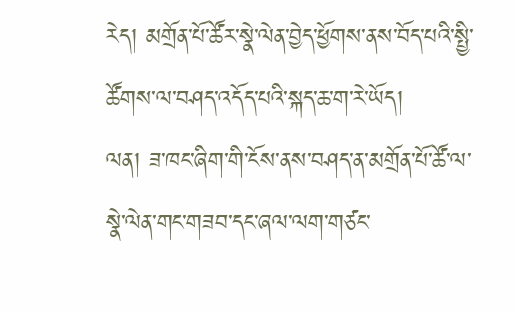རེད། མགྲོན་པོ་ཚོར་སྣེ་ལེན་བྱེད་ཕྱོགས་ནས་བོད་པའི་སྤྱི་ཚོགས་ལ་བཤད་འདོད་པའི་སྐད་ཆ་ག་རེ་ཡོད།
ལན། ཟ་ཁང་ཞིག་གི་ངོས་ནས་བཤད་ན་མགྲོན་པོ་ཚོ་ལ་སྣེ་ལེན་གང་གཟབ་དང་ཞལ་ལག་གཙང་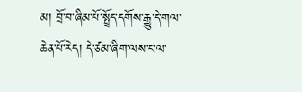མ། བྲོ་བ་ཞིམ་པོ་སྤྲོད་དགོས་རྒྱུ་དེ་གལ་ཆེན་པོ་རེད། དེ་ཙམ་ཞིག་ལས་ང་ལ་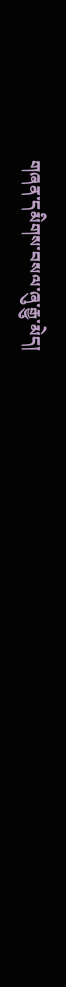གཞན་དམིགས་བསལ་ཞུ་རྒྱུ་མེད།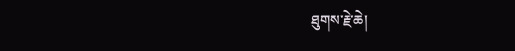ཐུགས་རྗེ་ཆེ།